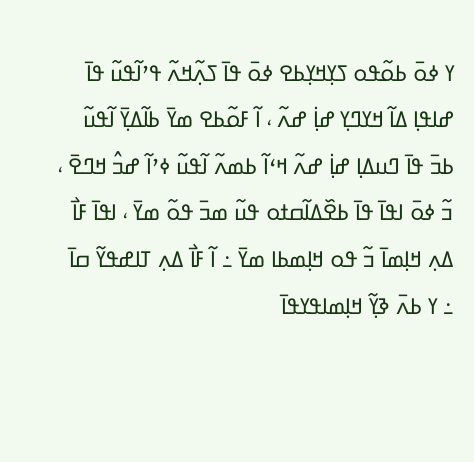ߌ ߦߋ߫ ߕߋ߬ߟߋ ߖߌ߲ߞߌ߲ߕߐ ߦߋ߫ ߟߊ߫ ߖߍ߲߬ߞߍ߬ ߟߴߊ߬ߟߎ߬ ߟߊ߫ ߝߊߟߊ߲ ߡߊ߬ ߞߌߣߌ߲ ߝߊ߲߭ ߝߍ߬ ، ߊ߬ ߓߋ߬ߕߐ ߘߌ߫ ߕߊ߬ߡߌ߲߫ ߊ߬ߟߎ߬ ߕߏ߫ ߟߊ߫ ߣߎߡߊ߲ ߝߊ߲߭ ߝߍ߬ ߞߵߊ߬ ߕߘߍ߬ ߊ߬ߟߎ߬ ߦߴߊ߬ ߝߏ߮ ߞߣߐ߫ ، ߏ߬ ߦߋ߫ ߊߟߊ߫ ߟߊ߫ ߕߐ߰ߡߊ߬ߛߙߋ ߟߎ߬ ߘߏ߫ ߟߋ߬ ߘߌ߫ ، ߊߟߊ߫ ߓߊ߯ ߡߍ߲ ߞߊ߲ߘߊ߫ ߏ߬ ߟߋ ߞߊ߲ߘߕߊ ߘߌ߫ ߸ ߊ߬ ߓߊ߯ ߡߍ߲ ߠߊߝߟߌ߬ ߛߊ߫ ߸ ߌ ߕߍ߫ ߢߌ߲߬ ߞߊ߲ߘߊߟߌߟߊ߫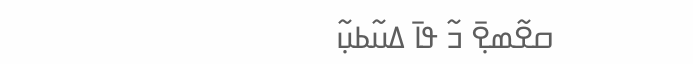ߛߐ߬ߘߐ߲߫ ߏ߬ ߟߊ߫ ߡߎ߬ߕߎ߲߬